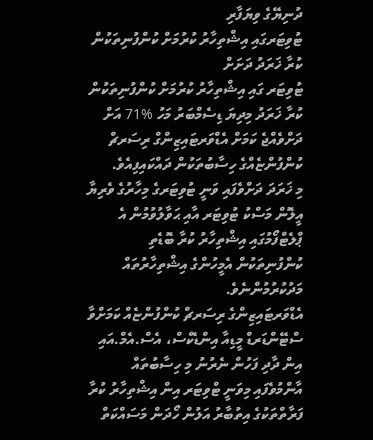ދުނިޔޭގެ ވިޔަފާރި
ޓުވިޓަރގައި އިޝްތިހާރު ކުރުމަށް ކުންފުނިތަކުން ކުރާ ޚަރަދު ދަށަށް
ޓުވިޓަރ ގައި އިޝްތިހާރު ކުރުމަށް ކުންފުނިތަކުން ކުރާ ޚަރަދު މިދިޔަ ޑިސެމްބަރު މަހު %71 އަށް ދަށްވެއްޖެ ކަމަށް އެޑްވަރޓައިޒިންގް ރިސަރޗް ކުންފުންޏެއްގެ ހިސާބުތަކުން ދައްކައިފިއެވެ.
މި ޚަރަދަ ދަށްވެފައި ވަނީ ޓުވިޓަރގެ މިހާރުގެ ވެރިޔާ އީލޮން މަސްކު ޓުވިޓަރ އާއި ޙަވާލުވުމުން އެ ޕްލެޓްފޯމުގައި އިޝްތިހާރު ކުރާ ބޮޑެތި ކުންފުނިތަކުން އެމީހުންގެ އިޝްތިހާރުތައް މަދުކުރުމުންނެވެ.
އެޑްވަރޓައިޒިންގެ ރިސަރޗް ކުންފުންޏެއް ކަމަށްވާ ސްޓޭންޑަރޑް މީޑިއާ އިންޑެކްސް، އެސް.އެމް.އައި އިން ދާދި ފަހުން ނެރުނު މި ހިސާބުތައް އާންމުވެފައި މިވަނީ ޓްވިޓަރ އިން އިޝްތިހާރު ކުރާ ފަރާތްތަކުގެ އިތުބާރު އަލުން ހޯދަން މަސައްކަތް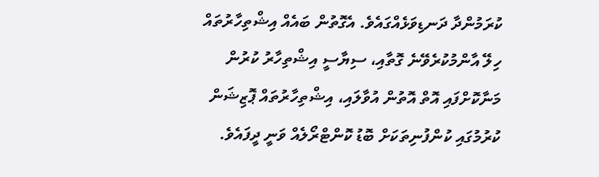ކުރަމުންދާ ދަނޑިވަޅެއްގައެވެ. އެގޮތުން ބައެއް އިޝްތިހާރުތައް ހިލޭ އާންމުކުރެވޭނެ ގޮތާއި، ސިޔާސީ އިޝްތިހާރު ކުރުން މަނާކޮށްފައި އޮތް އޮތުން އުވާލައި، އިޝްތިހާރުތައް ޕޮޒިޝަން ކުރުމުގައި ކުންފުނިތަކަށް ބޮޑު ކޮންޓްރޯލެއް ވަނީ ދީފައެވެ.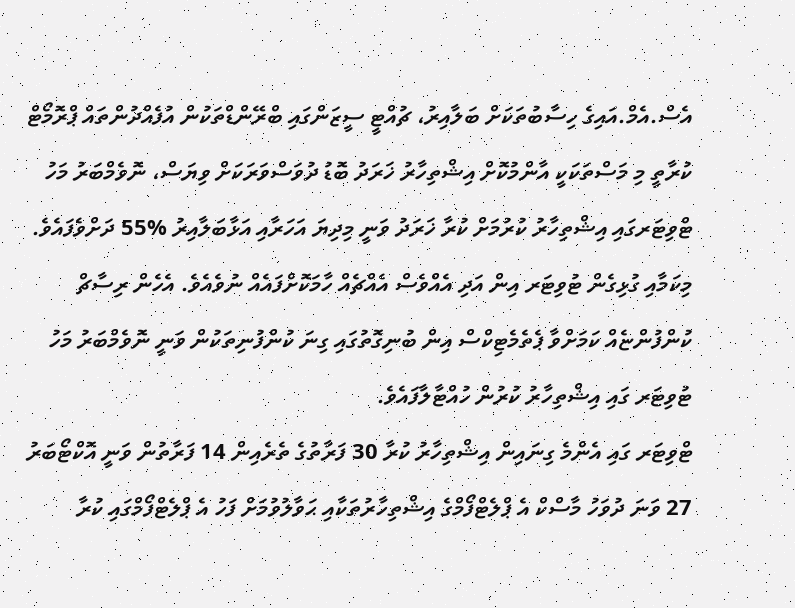އެސް.އެމް.އައިގެ ހިސާބުތަކަށް ބަލާއިރު، ޗުއްޓީ ސީޒަންގައި ބްރޭންޑްތަކުން އުފެއްދުންތައް ޕްރޮމޯޓް ކުރާތީ މި މަސްތަކަކީ އާންމުކޮށް އިޝްތިހާރު ޚަރަދު ބޮޑު ދުވަސްވަރަކަށް ވިޔަސް، ނޮވެމްބަރު މަހު ޓްވިޓަރގައި އިޝްތިހާރު ކުރުމަށް ކުރާ ޚަރަދު ވަނީ މިދިޔަ އަހަރާއި އަޅާބަލާއިރު %55 ދަށްވެފައެވެ.
މިކަމާއި ގުޅިގެން ޓުވިޓަރ އިން އަދި އެއްވެސް އެއްޗެއް ހާމަކޮށްފައެއް ނުވެއެވެ. އެހެން ރިސާޗް ކުންފުންޏެއް ކަމަށްވާ ޕެތެމެޓިކްސް އިން ބުނިގޮތުގައި ގިނަ ކުންފުނިތަކުން ވަނީ ނޮވެމްބަރު މަހު ޓުވިޓަރ ގައި އިޝްތިހާރު ކުރުން ހުއްޓާލާފައެވެ.
ޓްވިޓަރ ގައި އެންމެ ގިނައިން އިޝްތިހާރު ކުރާ 30 ފަރާތުގެ ތެރެއިން 14 ފަރާތުން ވަނީ އޮކްޓޯބަރު 27 ވަނަ ދުވަހު މާސްކް އެ ޕްލެޓްފޯމްގެ އިޝްތިހާރުތަކާއި ޙަވާލުވުމަށް ފަހު އެ ޕްލެޓްފޯމްގައި ކުރާ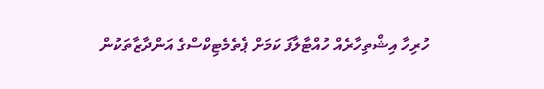ހުރިހާ އިޝްތިހާރެއް ހުއްޓާލާފަ ކަމަށް ޕެތެމެޓިކްސްގެ އަންދާޒާތަކުން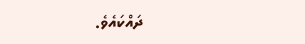ދައްކައެވެ.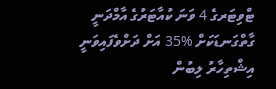ޓްވިޓަރގެ 4 ވަނަ ކުއާޓަރުގެ އާމްދަނީ ގާތްގަނޑަކަށް %35 އަށް ދަށްވެފައިވަނީ އިޝްތިހާރު ލިބުން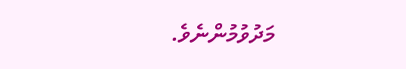މަދުވުމުންނެވެ.